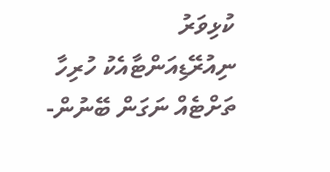ކުޅިވަރު
ނިއުރޭޑިއަންޓާއެކު ހުރިހާ ތަށްޓެއް ނަގަން ބޭނުން-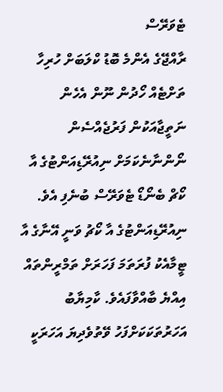ޓެވަރޭސް
ރާއްޖޭގެ އެންމެ ބޮޑު ކްލަބަށް ހުރިހާ ތަށްޓެއް ހޯދުން ނޫން އެހެން ނަތީޖާއަކުން ފަރުޖެއްސެން ނޯންނާނެކަމަށް ނިއުރޭޑިއަންޓުގެ އާ ކޯޗް ބެނޯޑޯ ޓެވަރޭސް ބުނެފި އެވެ.
ނިއުރޭޑިއަންޓުގެ އާ ކޯޗު ވަނީ އޭނާގެ އާ ޓީމާއެކު ފުރަތަމަ ފަހަރަށް ތަމްރީންތައް އިއްޔެ ބާއްވާފައެވެ. ކާމިޔާބު އަހަރުތަކަކަށްފަހު ވޭތުވެދިޔަ އަހަރަކީ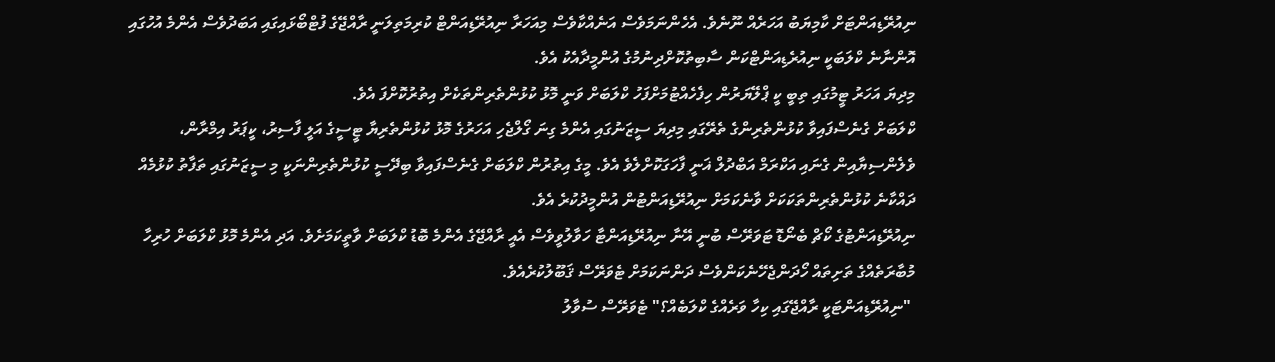ނިއުރޭޑިއަންޓަށް ކާމިޔަބު އަހަރެއް ނޫނެވެ. އެހެންނަމަވެސް އަނެއްކާވެސް މިއަހަރާ ނިއުރޭޑިއަންޓް ކުރިމަތިލަނީ ރާއްޖޭގެ ފުޓްބޯޅައިގައި އަބަދުވެސް އެންމެ އުހުގައި އޮންނާނެ ކްލަބަކީ ނިއުރެޑިއަންޓްކަން ސާބިތުކޮށްދިނުމުގެ އުންމީދާއެކު އެވެ.
މިދިޔަ އަހަރު ޓީމުގައި ތިބީ ކީ ޕްލޭޔަރުން ހިފެހެއްޓުމަށްފަހު ކްލަބަށް ވަނީ މޮޅު ކުޅުންތެރިންތަކެށް އިތުރުކޮށްފަ އެވެ.
ކްލަބަށް ގެނެސްފައިވާ ކުޅުންތެރިންގެ ތެރޭގައި މިދިޔަ ސީޒަނުގައި އެންމެ ގިނަ ގޯލްޖެހި އަހަރުގެ މޮޅު ކުޅުންތެރިޔާ ޓީސީގެ އަލީ ފާސިރު، ކީޕަރު އިމްރާން، ވެލެންސިޔާއިން ގެނައި އަކްރަމް އަބްދުލް ޣަނީ ފާހަގަކޮށްލެވެ އެވެ. މީގެ އިތުރުން ކްލަބަށް ގެނެސްފައިވާ ބިދޭސީ ކުޅުންތެރިންނަކީ މި ސީޒަނުގައި ތަފާތު ކުޅުމެއް ދައްކާނެ ކުޅުންތެރިންތަކަކަށް ވާނެކަމަށް ނިއުރޭޑިއަންޓުން އުންމީދުކުރެ އެވެ.
ނިއުރޭޑިއަންޓުގެ ކޯޗް ބެނޯޑޮ ޓަވަރޭސް ބުނީ އޭނާ ނިއުރޭޑިއަންޓާ ހަވާލުވީވެސް އެއީ ރާއްޖޭގެ އެންމެ ބޮޑު ކްލަބަށް ވާތީކަމަށެވެ. އަދި އެންމެ މޮޅު ކްލަބަށް ހުރިހާ މުބާރަތެއްގެ ތަށިތައް ހޯދަންޖެހޭނެކަންވެސް ދަންނަކަމަށް ޓެވަރޭސް ޤަބޫލުކުރެއެވެ.
 "ނިއުރޭޑިއަންޓަކީ ރާއްޖޭގައި ކިހާ ވަރެއްގެ ކްލަބެއް؟" ޓެވަރޭސް ސުވާލު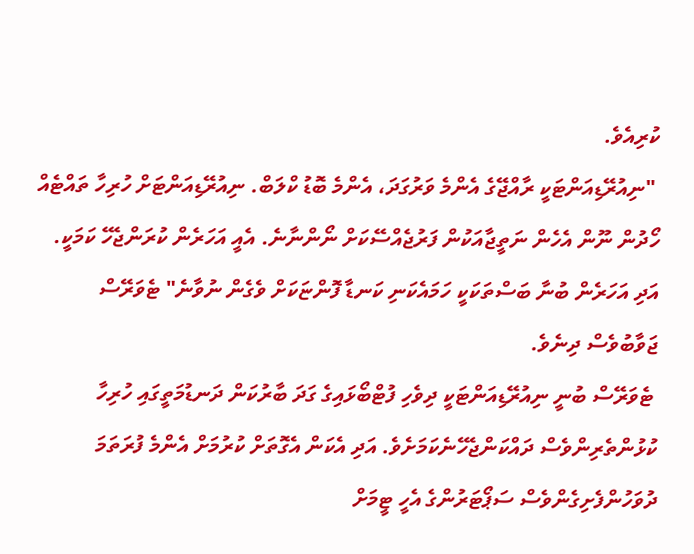ކުރިއެވެ.
 "ނިއުރޭޑިއަންޓަކީ ރާއްޖޭގެ އެންމެ ވަރުގަދަ، އެންމެ ބޮޑު ކްލަބް. ނިއުރޭޑިއަންޓަށް ހުރިހާ ތައްޓެއް ހޯދުން ނޫން އެހެން ނަތީޖާއަކުން ފަރުޖެއްސޭކަށް ނޯންނާނެ. އެއީ އަހަރެން ކުރަންޖެހޭ ކަމަކީ. އަދި އަހަރެން ބުނާ ބަސްތަކަކީ ހަމައެކަނި ކަނޑާ ފޮންޏަކަށް ވެގެން ނުވާނެ" ޓެވަރޭސް ޖަވާބުވެސް ދިނެވެ.
 ޓެވަރޭސް ބުނީ ނިއުރޭޑިއަންޓަކީ ދިވެހި ފުޓްބޯޅައިގެ ގަދަ ބާރުކަން ދަނޑުމަތީގައި ހުރިހާ ކުޅުންތެރިންވެސް ދައްކަންޖެހޭނެކަމަށެވެ. އަދި އެކަން އެގޮތަށް ކުރުމަށް އެންމެ ފުރަތަމަ ދުވަހުންފެށިގެންވެސް ސަޕޯޓަރުންގެ އެހީ ޓީމަށް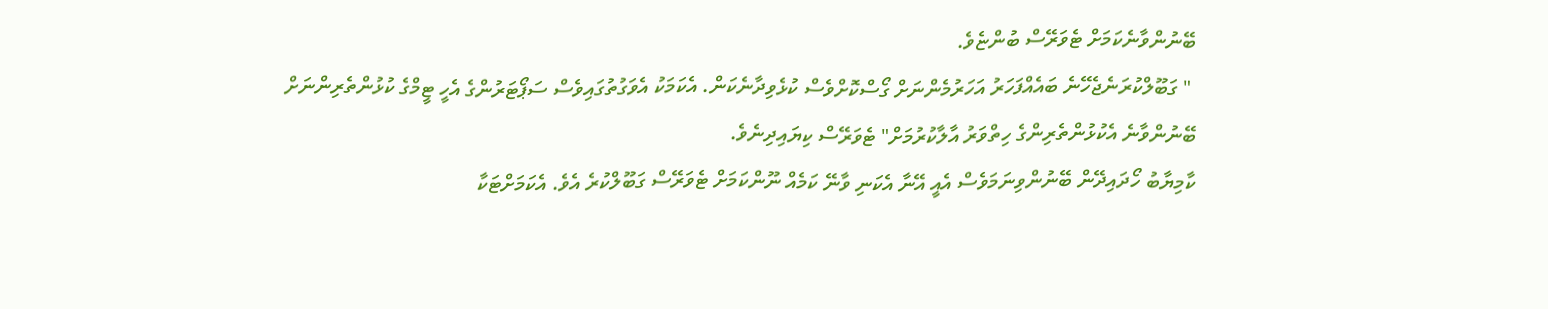ބޭނުންވާނެކަމަށް ޓެވަރޭސް ބުންޏެވެ.
 " ގަބޫލްކުރަނެޖެހޭނެ ބައެއްފަހަރު އަހަރުމެންނަށް ގޯސްކޮށްވެސް ކުޅެވިދާނެކަން. އެކަމަކު އެވަގުތުގައިވެސް ސަޕޯޓަރުންގެ އެހީ ޓީމްގެ ކުޅުންތެރިންނަށް ބޭނުންވާނެ އެކުޅުންތެރިންގެ ހިތްވަރު އާލާކުރުމަށް" ޓެވަރޭސް ކިޔައިދިނެވެ.
ކާމިޔާބު ހޯދައިދޭން ބޭނުންވިނަމަވެސް އެއީ އޭނާ އެކަނި ވާނޭ ކަމެއް ނޫންކަމަށް ޓެވަރޭސް ގަބޫލްކުރެ އެވެ. އެކަމަށްޓަކާ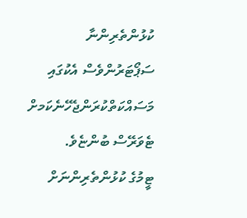ކުޅުންތެރިންނާ ސަޕޯޓަރުންވެސް އެކުގައި މަސައްކަތްކުރަންޖެހޭނެކަމށް ޓެވަރޭސް ބުންޏެވެ.
ޓީމުގެ ކުޅުންތެރިންނަށް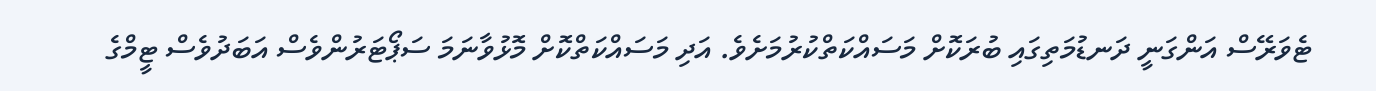ޓެވަރޭސް އަންގަނީ ދަނޑުމަތިގައި ބުރަކޮށް މަސައްކަތްކުރުމަށެވެ. އަދި މަސައްކަތްކޮށް މޮޅުވާނަމަ ސަޕޯޓަރުންވެސް އަބަދުވެސް ޓީމްގެ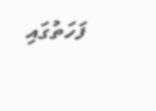ފަހަތުގައި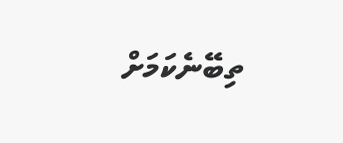ތިބޭނެކަމަށް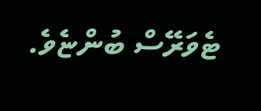ޓެވަރޭސް ބުންޏެވެ.